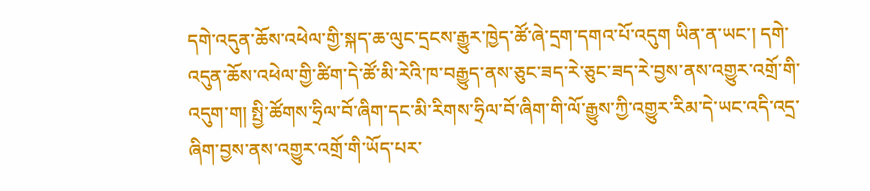དགེ་འདུན་ཆོས་འཕེལ་གྱི་སྐད་ཆ་ལུང་དྲངས་རྒྱུར་ཁྱེད་ཚོ་ཞེ་དྲག་དགའ་པོ་འདུག ཡིན་ན་ཡང་། དགེ་འདུན་ཆོས་འཕེལ་གྱི་ཚིག་དེ་ཚོ་མི་རེའི་ཁ་བརྒྱུད་ནས་ཅུང་ཟད་རེ་ཅུང་ཟད་རེ་བྱས་ནས་འགྱུར་འགྲོ་གི་འདུག་ག། སྤྱི་ཚོགས་ཧྲིལ་བོ་ཞིག་དང་མི་རིགས་ཧྲིལ་བོ་ཞིག་གི་ལོ་རྒྱུས་ཀྱི་འགྱུར་རིམ་དེ་ཡང་འདི་འདྲ་ཞིག་བྱས་ནས་འགྱུར་འགྲོ་གི་ཡོད་པར་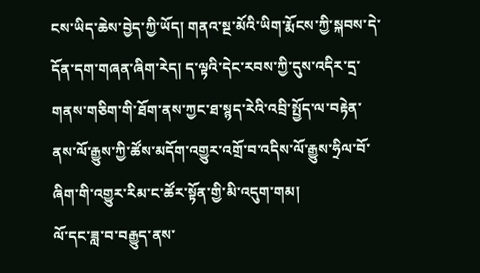ངས་ཡིད་ཆེས་བྱེད་ཀྱི་ཡོད། གནའ་སྔ་མོའི་ཡིག་རྨོངས་ཀྱི་སྐབས་དེ་དོན་དག་གཞན་ཞིག་རེད། ད་ལྟའི་དེང་རབས་ཀྱི་དུས་འདིར་དྲ་གནས་གཅིག་གི་ཐོག་ནས་ཀྱང་ཐ་སྙད་རེའི་འབྲི་སྤྱོད་ལ་བརྟེན་ནས་ལོ་རྒྱུས་ཀྱི་ཚོས་མདོག་འགྱུར་འགྲོ་བ་འདིས་ལོ་རྒྱུས་ཧྲིལ་བོ་ཞིག་གི་འགྱུར་རིམ་ང་ཚོར་སྟོན་གྱི་མི་འདུག་གམ།
ལོ་དང་ཟླ་བ་བརྒྱུད་ནས་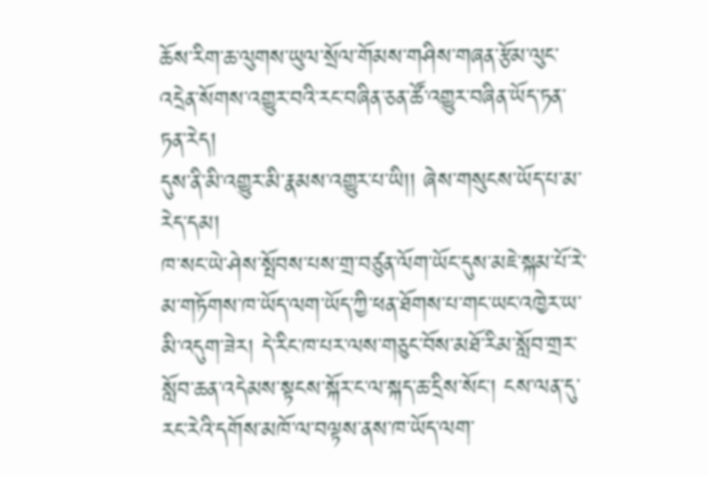ཆོས་རིག་ཆ་ལུགས་ཡུལ་སྲོལ་གོམས་གཤིས་གཞན་རྩོམ་ལུང་འདྲེན་སོགས་འགྱུར་བའི་རང་བཞིན་ཅན་ཚོ་འགྱུར་བཞིན་ཡོད་ཏན་ཏན་རེད།
དུས་ནི་མི་འགྱུར་མི་རྣམས་འགྱུར་པ་ཡི།། ཞེས་གསུངས་ཡོད་པ་མ་རེད་དམ།
ཁ་སང་ཡེ་ཤེས་སྤོབས་པས་གྲ་བཙུན་ལོག་ཡོང་དུས་མཇེ་སྐམ་པོ་རེ་མ་གཏོགས་ཁ་ཡོད་ལག་ཡོད་ཀྱི་ཕན་ཐོགས་པ་གང་ཡང་འཁྱེར་ཡ་མི་འདུག་ཟེར། དེ་རིང་ཁ་པར་ལས་གཅུང་བོས་མཐོ་རིམ་སློབ་གྲར་སློབ་ཆན་འདེམས་སྟངས་སྐོར་ང་ལ་སྐད་ཆ་དྲིས་སོང་། ངས་ལན་དུ་རང་རེའི་དགོས་མཁོ་ལ་བལྟས་ནས་ཁ་ཡོད་ལག་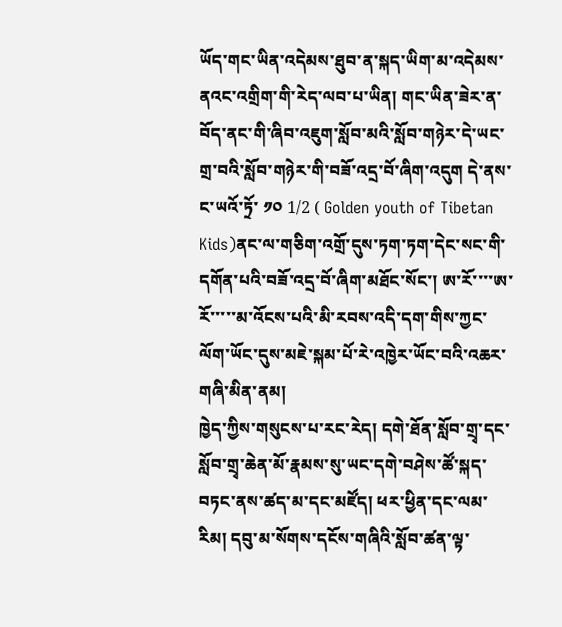ཡོད་གང་ཡིན་འདེམས་ཐུབ་ན་སྐད་ཡིག་མ་འདེམས་ནའང་འགྲིག་གི་རེད་ལབ་པ་ཡིན། གང་ཡིན་ཟེར་ན་བོད་ནང་གི་ཞིབ་འཇུག་སློབ་མའི་སློབ་གཉེར་དེ་ཡང་གྲ་བའི་སློབ་གཉེར་གི་བཟོ་འདྲ་བོ་ཞིག་འདུག དེ་ནས་ང་ཡའོ་ཏྲོ་ ༡༠ 1/2 ( Golden youth of Tibetan Kids)ནང་ལ་གཅིག་འགྲོ་དུས་ཏག་ཏག་དེང་སང་གི་དགོན་པའི་བཟོ་འདྲ་བོ་ཞིག་མཐོང་སོང་། ཨ་རོ་་་་ཨ་རོ་་་་་མ་འོངས་པའི་མི་རབས་འདི་དག་གིས་ཀྱང་ལོག་ཡོང་དུས་མཇེ་སྐམ་པོ་རེ་འཁྱེར་ཡོང་བའི་འཆར་གཞི་མིན་ནམ།
ཁྱེད་ཀྱིས་གསུངས་པ་རང་རེད། དགེ་ཐོན་སློབ་གྲྭ་དང་སློབ་གྲྭ་ཆེན་མོ་རྣམས་སུ་ཡང་དགེ་བཤེས་ཚོ་སྐད་བཏང་ནས་ཚད་མ་དང་མཛོད། ཕར་ཕྱིན་དང་ལམ་རིམ། དབུ་མ་སོགས་དངོས་གཞིའི་སློབ་ཚན་ལྟ་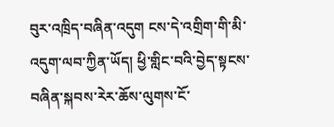བུར་འཁྲིད་བཞིན་འདུག ངས་དེ་འགྲིག་གི་མི་འདུག་ལབ་ཀྱིན་ཡོད། ཕྱི་གླིང་བའི་བྱེད་སྟངས་བཞིན་སྐབས་རེར་ཆོས་ལུགས་ངོ་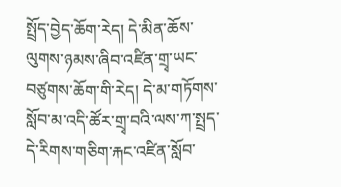སྤྲོད་བྱེད་ཆོག་རེད། དེ་མིན་ཆོས་ལུགས་ཉམས་ཞིབ་འཛིན་གྲྭ་ཡང་བཙུགས་ཆོག་གི་རེད། དེ་མ་གཏོགས་སློབ་མ་འདི་ཚོར་གྲྭ་བའི་ལས་ཀ་སྤྲད་དེ་རིགས་གཅིག་རྐང་འཛིན་སློབ་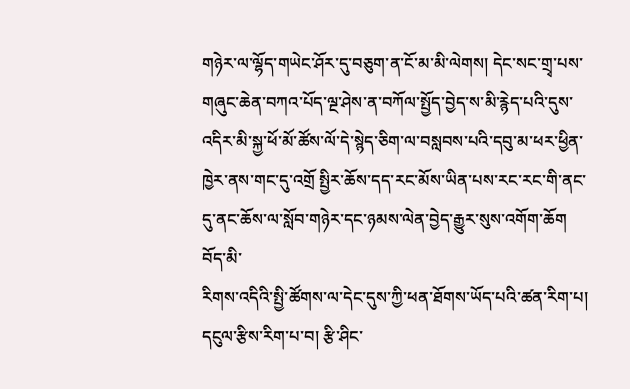གཉེར་ལ་ལྷོད་གཡེང་ཤོར་དུ་བཅུག་ན་ངོ་མ་མི་ལེགས། དེང་སང་གྲྭ་པས་གཞུང་ཆེན་བཀའ་པོད་ལྔ་ཤེས་ན་བཀོལ་སྤྱོད་བྱེད་ས་མི་རྙེད་པའི་དུས་འདིར་མི་སྐྱ་ཕོ་མོ་ཚོས་ལོ་དེ་སྙེད་ཅིག་ལ་བསླབས་པའི་དབུ་མ་ཕར་ཕྱིན་ཁྱེར་ནས་གང་དུ་འགྲོ སྤྱིར་ཆོས་དད་རང་མོས་ཡིན་པས་རང་རང་གི་ནང་དུ་ནང་ཆོས་ལ་སློབ་གཉེར་དང་ཉམས་ལེན་བྱེད་རྒྱུར་སུས་འགོག་ཆོག བོད་མི་
རིགས་འདིའི་སྤྱི་ཚོགས་ལ་དེང་དུས་ཀྱི་ཕན་ཐོགས་ཡོད་པའི་ཚན་རིག་པ། དངུལ་རྩིས་རིག་པ་བ། རྩི་ཤིང་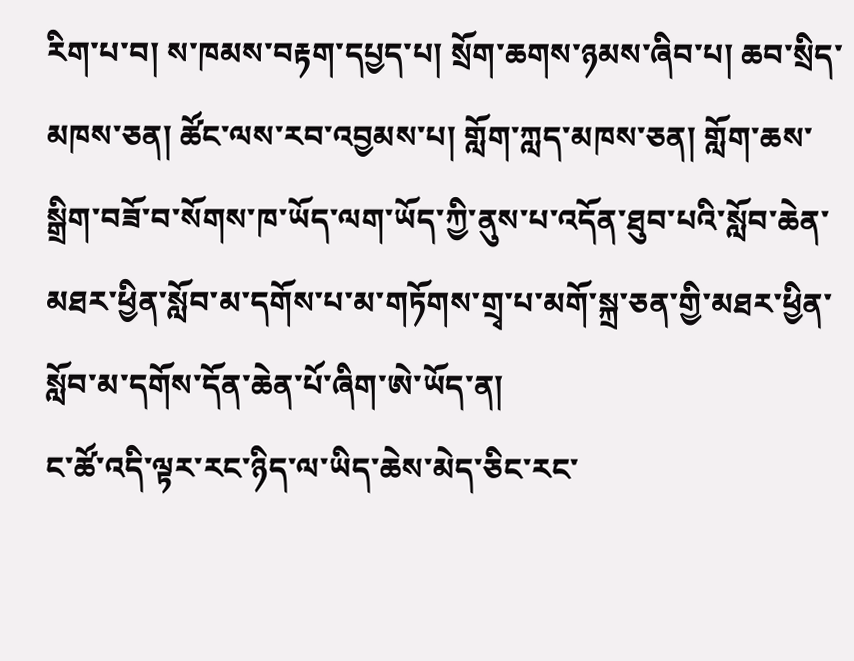རིག་པ་བ། ས་ཁམས་བརྟག་དཔྱད་པ། སྲོག་ཆགས་ཉམས་ཞིབ་པ། ཆབ་སྲིད་མཁས་ཅན། ཚོང་ལས་རབ་འབྱམས་པ། གློག་ཀླད་མཁས་ཅན། གློག་ཆས་སྒྲིག་བཟོ་བ་སོགས་ཁ་ཡོད་ལག་ཡོད་ཀྱི་ནུས་པ་འདོན་ཐུབ་པའི་སློབ་ཆེན་མཐར་ཕྱིན་སློབ་མ་དགོས་པ་མ་གཏོགས་གྲྭ་པ་མགོ་སྐྲ་ཅན་གྱི་མཐར་ཕྱིན་སློབ་མ་དགོས་དོན་ཆེན་པོ་ཞིག་ཨེ་ཡོད་ན།
ང་ཚོ་འདི་ལྟར་རང་ཉིད་ལ་ཡིད་ཆེས་མེད་ཅིང་རང་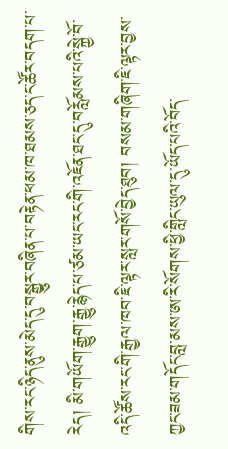གིས་རང་ཉིད་ནུས་མེད་དུ་བསྒྱུར་བཞིན་པ་བརྟེན་ཕམ་ཁ་ཐམས་ཅད་ང་ཚོར་བདག་པ་རེད། མི་གཡོག་རྒྱུག་རྒྱུ་རྙེད་པ་ཙམ་ཡང་རང་གི་འཇོན་ཐང་དུ་བརློམས་པའི་སྐྱེ་བོ་འདི་ཚོས་རང་གི་རྒྱལ་ཁབ་ཇི་ལྟར་སླར་གསོ་བྱེད་ཐུབ། བསམ་གཞིག་ཇི་ལྟར་བྱས་ཀྱང་ཟམ་གདོང་བླ་མས་ཨ་རི་སོགས་ཕྱི་གླིང་ཡུལ་དུ་ཡོད་པའི་བོད་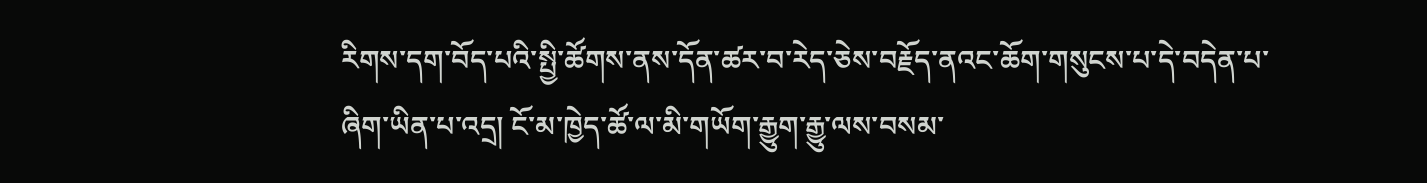རིགས་དག་བོད་པའི་སྤྱི་ཚོགས་ནས་དོན་ཚར་བ་རེད་ཅེས་བརྗོད་ནའང་ཆོག་གསུངས་པ་དེ་བདེན་པ་ཞིག་ཡིན་པ་འདྲ། ངོ་མ་ཁྱེད་ཚོ་ལ་མི་གཡོག་རྒྱུག་རྒྱུ་ལས་བསམ་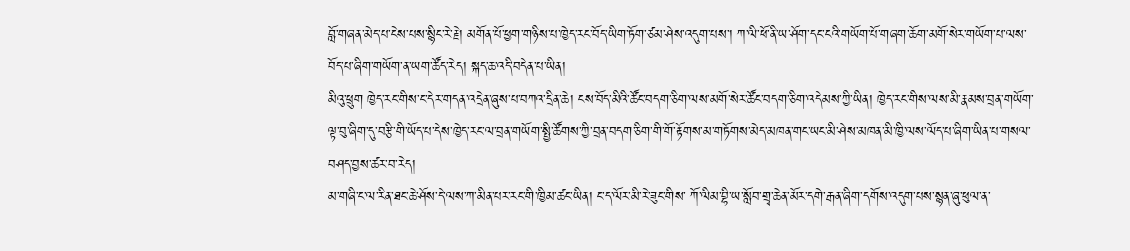བློ་གཞན་མེད་པ་ངེས་པས་སྙིང་རེ་རྗེ། མགོན་པོ་ཕྱག་གཉིས་པ་ཁྱེད་རང་བོད་ཡིག་ཏོག་ཙམ་ཤེས་འདུག་པས་། ཀ་ལི་ཕོ་ནི་ཡ་ཤོག་དང་ངའི་གཡོག་པོ་གཞག་ཆོག་མགོ་སེར་གཡོག་པ་ལས་བོད་པ་ཞིག་གཡོག་ན་ཡག་ཚོད་རེད། སྐད་ཆ་འདི་བདེན་པ་ཡིན།
མིའུ་ཕྲུག ཁྱེད་རང་གིས་ང་དེར་གདན་འདྲེན་ཞུས་པ་བཀའ་དྲིན་ཆེ། ངས་བོད་མིའི་ཚོང་བདག་ཅིག་ལས་མགོ་སེར་ཚོང་བདག་ཅིག་འདེམས་ཀྱི་ཡིན། ཁྱེད་རང་གིས་ལས་མི་རྣམས་བྲན་གཡོག་ལྟ་བུ་ཞིག་དུ་བརྩི་གི་ཡོད་པ་དེས་ཁྱེད་རང་ལ་བྲན་གཡོག་སྤྱི་ཚོགས་ཀྱི་བྲན་བདག་ཅིག་གི་གོ་རྟོགས་མ་གཏོགས་མེད་མཁན་གང་ཡང་མི་ཤེས་མཁན་མི་ཁྱི་ལས་ལོད་པ་ཞིག་ཡིན་པ་གསལ་བཤད་བྱས་ཚར་བ་རེད།
མ་གཞི་ང་ལ་རིན་ཐང་ཆེ་ཤོས་དེ་ལས་ཀ་མིན་པར་རང་གི་ཁྱིམ་ཚང་ཡིན། ང་ད་ལོར་མི་རེ་ཟུང་གིས་ ཀོ་ལིམ་བྷི་ཡ་སློབ་གྲྭ་ཆེན་མོར་དགེ་རྒན་ཞིག་དགོས་འདུག་པས་སྙན་ཞུ་ཕུལ་ན་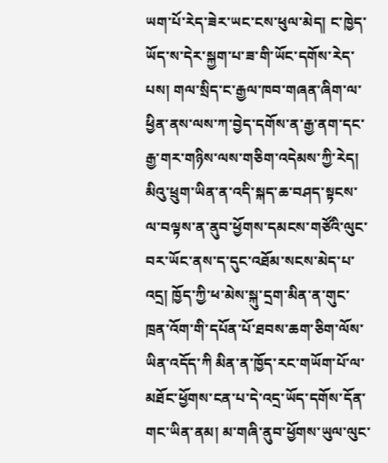ཡག་པོ་རེད་ཟེར་ཡང་ངས་ཕུལ་མེད། ང་ཁྱེད་ཡོད་ས་དེར་སྐྱག་པ་ཟ་གི་ཡོང་དགོས་རེད་པས། གལ་སྲིད་ང་རྒྱལ་ཁབ་གཞན་ཞིག་ལ་ཕྱིན་ནས་ལས་ཀ་བྱེད་དགོས་ན་རྒྱ་ནག་དང་རྒྱ་གར་གཉིས་ལས་གཅིག་འདེམས་ཀྱི་རེད།
མིའུ་ཕྲུག་ཡིན་ན་འདི་སྐད་ཆ་བཤད་སྟངས་ལ་བལྟས་ན་ནུབ་ཕྱོགས་དམངས་གཙོའི་ལུང་བར་ཡོང་ནས་ད་དུང་འཐོམ་སངས་མེད་པ་འདྲ། ཁྱོད་ཀྱི་ཕ་མེས་སྐུ་དྲག་མིན་ན་གུང་ཁྲན་འོག་གི་དཔོན་པོ་ཐབས་ཆག་ཅིག་ལོས་ཡིན་འདོད་ཀི མིན་ན་ཁྱོད་རང་གཡོག་པོ་ལ་མཐོང་ཕྱོགས་ངན་པ་དེ་འདྲ་ཡོད་དགོས་དོན་གང་ཡིན་ནམ། མ་གཞི་ནུབ་ཕྱོགས་ཡུལ་ལུང་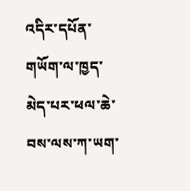འདིར་དཔོན་གཡོག་ལ་ཁྱད་མེད་པར་ཕལ་ཆེ་བས་ལས་ཀ་ཡག་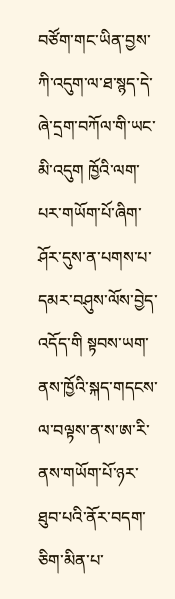བཙོག་གང་ཡིན་བྱས་ཀི་འདུག་ལ་ཐ་སྙད་དེ་ཞེ་དྲག་བཀོལ་གི་ཡང་མི་འདུག ཁྱོའི་ལག་པར་གཡོག་པོ་ཞིག་ཤོར་དུས་ན་པགས་པ་དམར་བཤུས་ལོས་བྱེད་འདོད་གི སྟབས་ཡག་ནས་ཁྱོའི་སྐད་གདངས་ལ་བལྟས་ན་ས་ཨ་རི་ནས་གཡོག་པོ་ཉར་ཐུབ་པའི་ནོར་བདག་ཅིག་མིན་པ་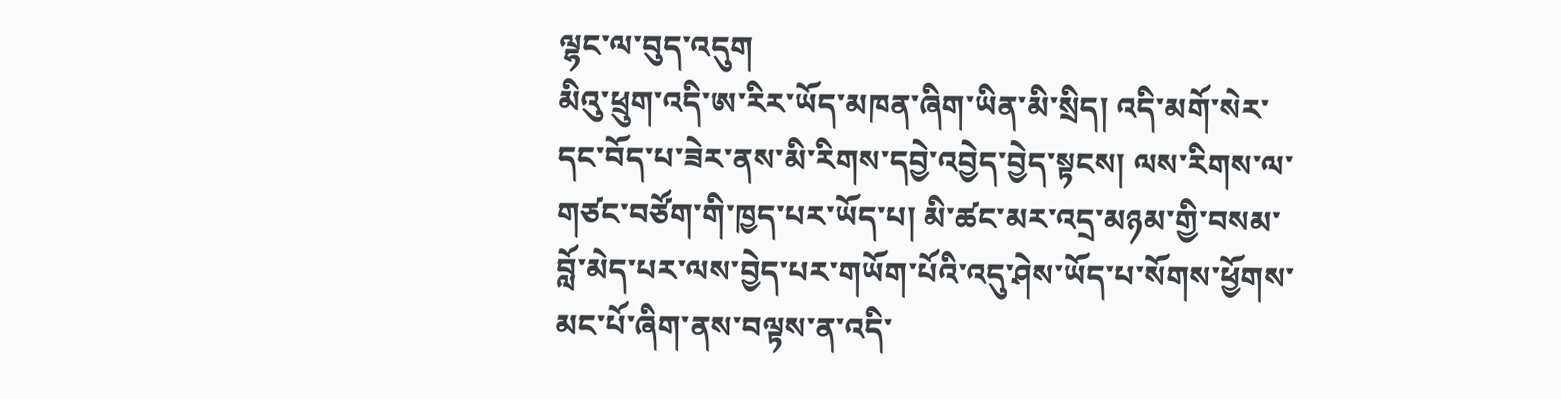ལྷང་ལ་བུད་འདུག
མིའུ་ཕྲུག་འདི་ཨ་རིར་ཡོད་མཁན་ཞིག་ཡིན་མི་སྲིད། འདི་མགོ་སེར་དང་བོད་པ་ཟེར་ནས་མི་རིགས་དབྱེ་འབྱེད་བྱེད་སྟངས། ལས་རིགས་ལ་གཙང་བཙོག་གི་ཁྱད་པར་ཡོད་པ། མི་ཚང་མར་འདྲ་མཉམ་གྱི་བསམ་བློ་མེད་པར་ལས་བྱེད་པར་གཡོག་པོའི་འདུ་ཤེས་ཡོད་པ་སོགས་ཕྱོགས་མང་པོ་ཞིག་ནས་བལྟས་ན་འདི་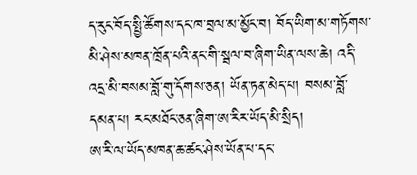ད་རུང་བོད་སྤྱི་ཚོགས་དང་ཁ་བྲལ་མ་མྱོང་བ། བོད་ཡིག་མ་གཏོགས་མི་ཤེས་མཁན་ཁྲོན་པའི་ནང་གི་སྦལ་བ་ཞིག་ཡིན་ལས་ཆེ། འདི་འདྲ་མི་བསམ་བློ་གུ་དོགས་ཅན། ཡོན་ཏན་མེད་པ། བསམ་བློ་དམན་པ། རང་མཐོང་ཅན་ཞིག་ཨ་རིར་ཡོད་མི་སྲིད།
ཨ་རི་ལ་ཡོད་མཁན་ཆ་ཚང་ཤེས་ཡོན་པ་དང་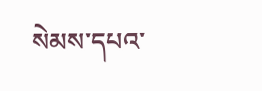སེམས་དཔའ་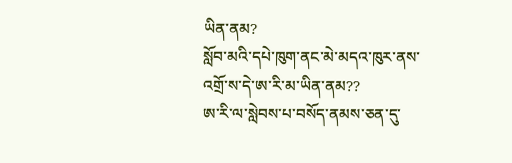ཡིན་ནམ?
སློབ་མའི་དཔེ་ཁུག་ནང་མེ་མདའ་ཁུར་ནས་འགྲོ་ས་དེ་ཨ་རི་མ་ཡིན་ནམ??
ཨ་རི་ལ་སླེབས་པ་བསོད་ནམས་ཅན་དུ་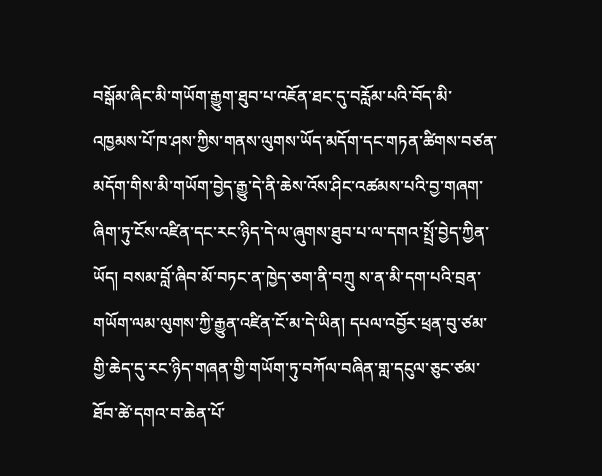བསྒོམ་ཞིང་མི་གཡོག་རྒྱུག་ཐུབ་པ་འཇོན་ཐང་དུ་བརློམ་པའི་བོད་མི་འཁྱམས་པོ་ཁ་ཤས་ཀྱིས་གནས་ལུགས་ཡོད་མདོག་དང་གཏན་ཚིགས་བཙན་མདོག་གིས་མི་གཡོག་བྱེད་རྒྱུ་དེ་ནི་ཆེས་འོས་ཤིང་འཚམས་པའི་བྱ་གཞག་ཞིག་ཏུ་ངོས་འཛིན་དང་རང་ཉིད་དེ་ལ་ཞུགས་ཐུབ་པ་ལ་དགའ་སྤྲོ་བྱེད་ཀྱིན་ཡོད། བསམ་བློ་ཞིབ་མོ་བཏང་ན་ཁྱེད་ཅག་ནི་བཀྲུ ས་ན་མི་དག་པའི་བྲན་གཡོག་ལམ་ལུགས་ཀྱི་རྒྱུན་འཛིན་ངོ་མ་དེ་ཡིན། དཔལ་འབྱོར་ཕྲན་བུ་ཙམ་གྱི་ཆེད་དུ་རང་ཉིད་གཞན་གྱི་གཡོག་ཏུ་བཀོལ་བཞིན་གླ་དངུལ་ཅུང་ཙམ་ཐོབ་ཚེ་དགའ་བ་ཆེན་པོ་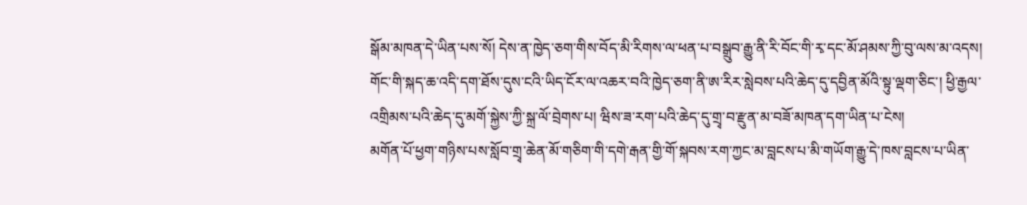སྒོམ་མཁན་དེ་ཡིན་པས་སོ། དེས་ན་ཁྱེད་ཅག་གིས་བོད་མི་རིགས་ལ་ཕན་པ་བསྒྲུབ་རྒྱུ་ནི་རི་བོང་གི་རྭ་དང་མོ་ཤམས་ཀྱི་བུ་ལས་མ་འདས། གོང་གི་སྐད་ཆ་འདི་དག་ཐོས་དུས་ངའི་ཡིད་ངོར་ལ་འཆར་བའི་ཁྱེད་ཅག་ནི་ཨ་རིར་སླེབས་པའི་ཆེད་དུ་དབྱིན་མོའི་སྟུ་ལྡག་ཅིང་། ཕྱི་རྒྱལ་འགྲིམས་པའི་ཆེད་དུ་མགོ་སྐྱེས་ཀྱི་སྐྲ་ལོ་བྲེགས་པ། ཝིས་ཟ་རག་པའི་ཆེད་དུ་གྲྭ་བ་རྫུན་མ་བཟོ་མཁན་དག་ཡིན་པ་ངེས།
མགོན་པོ་ཕྱག་གཉིས་པས་སློབ་གྲྭ་ཆེན་མོ་གཅིག་གི་དགེ་རྒན་གྱི་གོ་སྐབས་རག་ཀྱང་མ་བླངས་པ་མི་གཡོག་རྒྱུ་དེ་ཁས་བླངས་པ་ཡིན་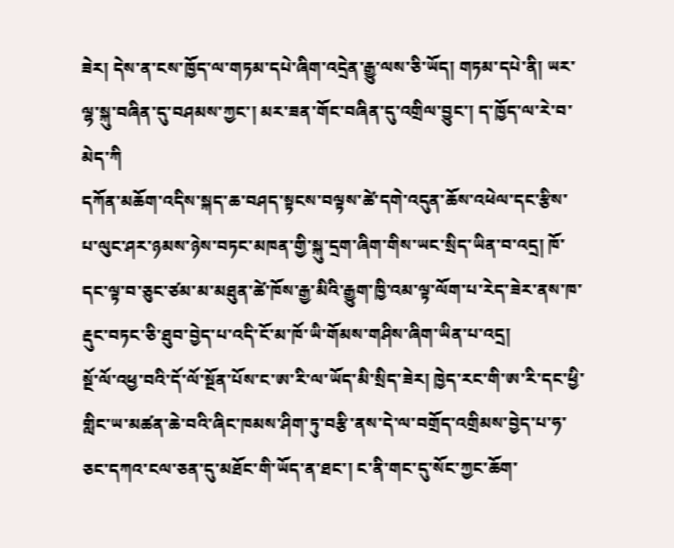ཟེར། དེས་ན་ངས་ཁྱོད་ལ་གཏམ་དཔེ་ཞིག་འདྲེན་རྒྱུ་ལས་ཅི་ཡོད། གཏམ་དཔེ་ནི། ཡར་ལྷ་སྐུ་བཞིན་དུ་བཤམས་ཀྱང་། མར་ཟན་གོང་བཞིན་དུ་འགྲིལ་བྱུང་། ད་ཁྱོད་ལ་རེ་བ་མེད་ཀི
དཀོན་མཆོག་འདིས་སྐད་ཆ་བཤད་སྟངས་བལྟས་ཚེ་དགེ་འདུན་ཆོས་འཕེལ་དང་རྩིས་པ་ལུང་ཤར་ཉམས་ཉེས་བཏང་མཁན་གྱི་སྐུ་དྲག་ཞིག་གིས་ཡང་སྲིད་ཡིན་བ་འདྲ། ཁོ་དང་ལྟ་བ་ཅུང་ཙམ་མ་མཐུན་ཚེ་ཁོས་རྒྱ་མིའི་རྒྱུག་ཁྱི་འམ་ལྟ་ལོག་པ་རེད་ཟེར་ནས་ཁ་རྡུང་བཏང་ཅི་ཐུབ་བྱེད་པ་འདི་ངོ་མ་ཁོ་ཡི་གོམས་གཤིས་ཞིག་ཡིན་པ་འདྲ།
སྔོ་ལོ་འཕྱ་བའི་དོ་ལོ་སྔོན་པོས་ང་ཨ་རི་ལ་ཡོད་མི་སྲིད་ཟེར། ཁྱེད་རང་གི་ཨ་རི་དང་ཕྱི་གླིང་ཡ་མཚན་ཆེ་བའི་ཞིང་ཁམས་ཤིག་ཏུ་བརྩི་ནས་དེ་ལ་བགྲོད་འགྲིམས་བྱེད་པ་ཧ་ཅང་དཀའ་ངལ་ཅན་དུ་མཐོང་གི་ཡོད་ན་ཐང་། ང་ནི་གང་དུ་སོང་ཀྱང་ཆོག་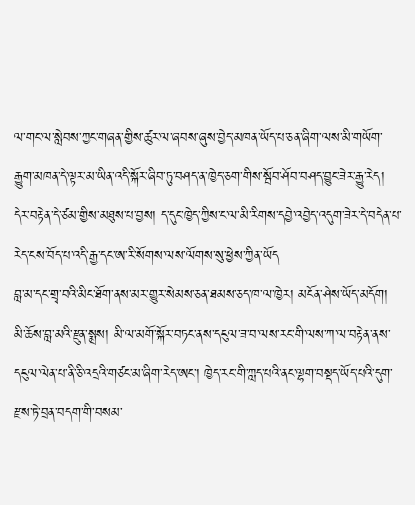ལ་གང་ལ་སླེབས་ཀྱང་གཞན་གྱིས་ཚུར་ལ་ཞབས་ཞུས་བྱེད་མཁན་ཡོད་པ་ཅན་ཞིག་ལས་མི་གཡོག་རྒྱུག་མཁན་དེ་ལྟར་མ་ཡིན་འདི་སྐོར་ཞིབ་ཏུ་བཤད་ན་ཁྱེད་ཅག་གིས་སྦོབ་ཤོབ་བཤད་བྱུང་ཟེར་རྒྱུ་རེད། དེར་བརྟེན་དེ་ཙམ་གྱིས་མཐུས་པ་བྱས། ད་དུང་ཁྱེད་ཀྱིས་ང་ལ་མི་རིགས་དབྱེ་འབྱེད་འདུག་ཟེར་དེ་བདེན་པ་རེད་ངས་བོད་པ་འདི་རྒྱ་དང་ཨ་རི་སོགས་ལས་ལོགས་སུ་ཕྱེས་ཀྱིན་ཡོད
བླ་མ་དང་གྲྭ་བའི་མིང་ཐོག་ནས་མར་གྱུར་སེམས་ཅན་ཐམས་ཅད་ཁ་ལ་ཁྱེར། མངོན་ཤེས་ཡོད་མདོག། མི་ཆོས་བླ་མའི་རྫུན་སྨྲས། མི་ལ་མགོ་སྐོར་བཏང་ནས་དངུལ་ཟ་བ་ལས་རང་གི་ལས་ཀ་ལ་བརྟེན་ནས་དངུལ་ལེན་པ་ནི་ཅི་འདྲའི་གཙང་མ་ཞིག་རེད་ཨང་། ཁྱེད་རང་གི་ཀླད་པའི་ནང་ལྷག་བསྡད་ཡོད་པའི་དུག་རྫས་ཏེ་བྲན་བདག་གི་བསམ་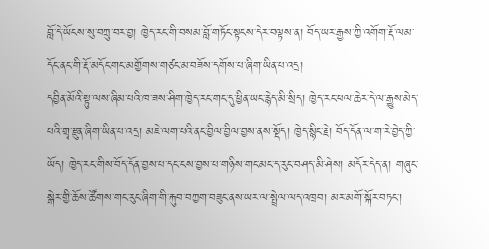བློ་དེ་ཡོངས་སུ་བཀྲུ་བར་བྱ། ཁྱེད་རང་གི་བསམ་བློ་གཏོང་སྟངས་དེར་བལྟས་ན། བོད་ཡར་རྒྱས་ཀྱི་འགོག་རྡོ་ལམ་དོང་ནང་གི་རྡོ་མདོང་གང་མགྱོགས་གཙང་མ་བཟོས་དགོས་པ་ཞིག་ཡིན་པ་འདྲ།
དབྱིན་མོའི་སྟུ་ལས་ཞིམ་པའི་ཁ་ཟས་ཤིག་ཁྱེད་རང་གང་དུ་ཕྱིན་ཡང་རྙེད་མི་སྲིད། ཁྱེད་རང་ཕལ་ཆེར་དེ་ལ་རྒྱུས་མེད་པའི་གྲྭ་རྫུན་ཞིག་ཡིན་པ་འདྲ། མཇེ་ལག་པའི་ནང་བྱིལ་བྱིལ་བྱས་ནས་སྡོད། ཁྱེད་སྙིང་རྗེ། བོད་དོན་ལ་ག་རེ་བྱེད་ཀྱི་ཡོད། ཁྱེད་རང་གིས་བོད་དོན་བྱས་པ་དང་ངས་བྱས་པ་གཉིས་གང་མང་ད་རུང་བཤད་མི་ཤེས། མདོར་དེད་ན། གཞུང་སྒེར་གྱི་ཆོས་ཚོགས་གང་རུང་ཞིག་གི་རྐུབ་བཀྱག་བཟུང་ནས་ཡར་ལ་སྤྲེལ་ལད་འཁྲབ། མར་མགོ་སྐོར་བཏང་།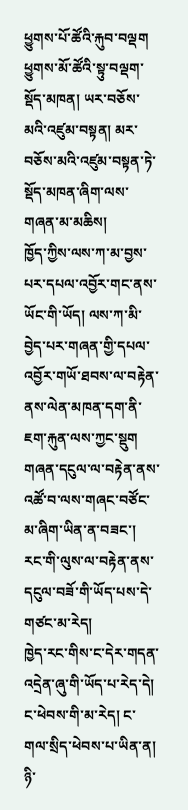ཕྱུགས་པོ་ཚོའི་རྐུབ་བལྡག ཕྱུགས་མོ་ཚོའི་སྟུ་བལྡག་སྡོད་མཁན། ཡར་བཅོས་མའི་འཛུམ་བསྟན། མར་བཅོས་མའི་འཛུམ་བསྟན་ཏེ་སྡོད་མཁན་ཞིག་ལས་གཞན་མ་མཆིས།
ཁྱོད་ཀྱིས་ལས་ཀ་མ་བྱས་པར་དཔལ་འབྱོར་གང་ནས་ཡོང་གི་ཡོད། ལས་ཀ་མི་བྱེད་པར་གཞན་གྱི་དཔལ་འབྱོར་གཡོ་ཐབས་ལ་བརྟེན་ནས་ལེན་མཁན་དག་ནི་ཇག་རྐུན་ལས་ཀྱང་སྡུག གཞན་དངུལ་ལ་བརྟེན་ནས་འཚོ་བ་ལས་གཞང་བཙོང་མ་ཞིག་ཡིན་ན་བཟང་། རང་གི་ལུས་ལ་བརྟེན་ནས་དངུལ་བཟོ་གི་ཡོད་པས་དེ་གཙང་མ་རེད།
ཁྱེད་རང་གིས་ང་དེར་གདན་འདྲེན་ཞུ་གི་ཡོད་པ་རེད་དེ། ང་ཕེབས་གི་མ་རེད། ང་གལ་སྲིད་ཕེབས་པ་ཡིན་ན། ཉི་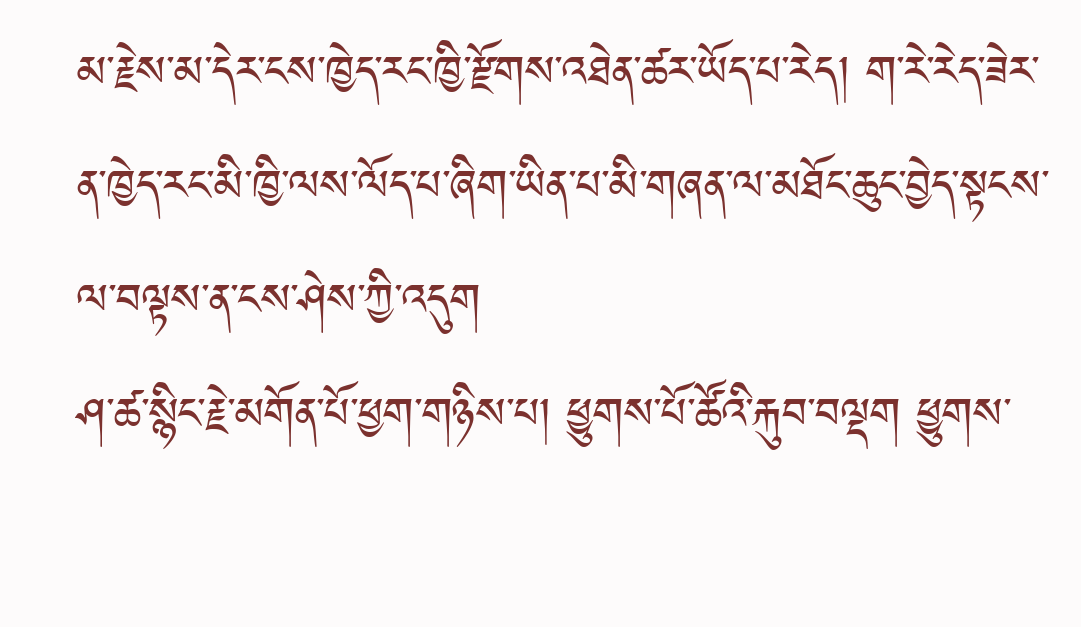མ་རྗེས་མ་དེར་ངས་ཁྱེད་རང་ཁྱི་རྫོགས་འཐེན་ཚར་ཡོད་པ་རེད། ག་རེ་རེད་ཟེར་ན་ཁྱེད་རང་མི་ཁྱི་ལས་ལོད་པ་ཞིག་ཡིན་པ་མི་གཞན་ལ་མཐོང་ཆུང་བྱེད་སྟངས་ལ་བལྟས་ན་ངས་ཤེས་ཀྱི་འདུག
ཤ་ཚ་སྙིང་རྗེ་མགོན་པོ་ཕྱག་གཉིས་པ། ཕྱུགས་པོ་ཚོའི་རྐུབ་བལྡག ཕྱུགས་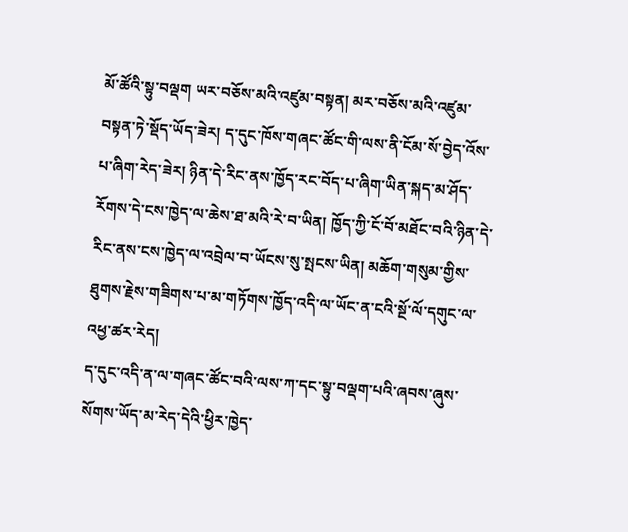མོ་ཚོའི་སྟུ་བལྡག ཡར་བཅོས་མའི་འཛུམ་བསྟན། མར་བཅོས་མའི་འཛུམ་བསྟན་ཏེ་སྡོད་ཡོད་ཟེར། ད་དུང་ཁོས་གཞང་ཚོང་གི་ལས་ནི་ངོམ་སོ་བྱེད་འོས་པ་ཞིག་རེད་ཟེར། ཉིན་དེ་རིང་ནས་ཁྱོད་རང་བོད་པ་ཞིག་ཡིན་སྐད་མ་ཤོད་རོགས་དེ་ངས་ཁྱེད་ལ་ཆེས་ཐ་མའི་རེ་བ་ཡིན། ཁྱོད་ཀྱི་ངོ་བོ་མཐོང་བའི་ཉིན་དེ་རིང་ནས་ངས་ཁྱེད་ལ་འབྲེལ་བ་ཡོངས་སུ་སྤངས་ཡིན། མཆོག་གསུམ་གྱིས་ཐུགས་རྗེས་གཟིགས་པ་མ་གཏོགས་ཁྱོད་འདི་ལ་ཡོང་ན་ངའི་སྔོ་ལོ་དགུང་ལ་འཕྱ་ཚར་རེད།
ད་དུང་འདི་ན་ལ་གཞང་ཚོང་བའི་ལས་ཀ་དང་སྟུ་བལྡག་པའི་ཞབས་ཞུས་སོགས་ཡོད་མ་རེད་དེའི་ཕྱིར་ཁྱེད་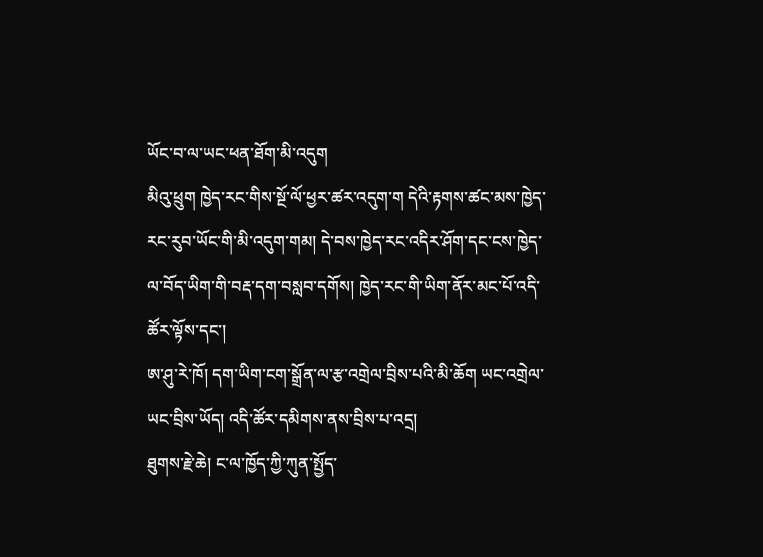ཡོང་བ་ལ་ཡང་ཕན་ཐོག་མི་འདུག
མིའུ་ཕྲུག ཁྱེད་རང་གིས་སྔོ་ལོ་ཕྱར་ཚར་འདུག་ག དེའི་རྟགས་ཚང་མས་ཁྱེད་རང་རུབ་ཡོང་གི་མི་འདུག་གམ། དེ་བས་ཁྱེད་རང་འདིར་ཤོག་དང་ངས་ཁྱེད་ལ་བོད་ཡིག་གི་བརྡ་དག་བསླབ་དགོས། ཁྱེད་རང་གི་ཡིག་ནོར་མང་པོ་འདི་ཚོར་ལྟོས་དང་།
ཨ་ཤུ་རེ་ཁོ། དག་ཡིག་ངག་སྒྲོན་ལ་རྩ་འགྲེལ་བྲིས་པའི་མི་ཆོག ཡང་འགྲེལ་ཡང་བྲིས་ཡོད། འདི་ཚོར་དམིགས་ནས་བྲིས་པ་འདྲ།
ཐུགས་རྗེ་ཆེ། ང་ལ་ཁྱོད་ཀྱི་ཀུན་སྤྱོད་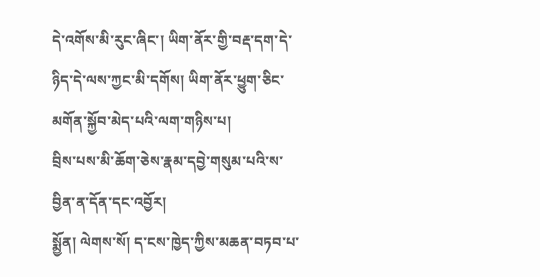དེ་འགོས་མི་རུང་ཞིང་། ཡིག་ནོར་གྱི་བརྡ་དག་དེ་ཉིད་དེ་ལས་ཀྱང་མི་དགོས། ཡིག་ནོར་ཕྱུག་ཅིང་མགོན་སྐྱོབ་མེད་པའི་ལག་གཉིས་པ།
བྲིས་པས་མི་ཆོག་ཅེས་རྣམ་དབྱེ་གསུམ་པའི་ས་བྱིན་ན་དོན་དང་འབྱོར།
སྨྱོན། ལེགས་སོ། ད་ངས་ཁྱེད་ཀྱིས་མཆན་བཏབ་པ་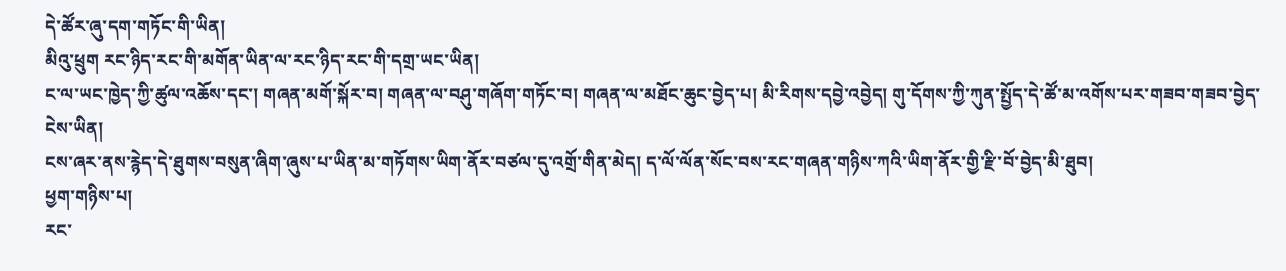དེ་ཚོར་ཞུ་དག་གཏོང་གི་ཡིན།
མིའུ་ཕྲུག རང་ཉིད་རང་གི་མགོན་ཡིན་ལ་རང་ཉིད་རང་གི་དགྲ་ཡང་ཡིན།
ང་ལ་ཡང་ཁྱེད་ཀྱི་ཚུལ་འཆོས་དང་། གཞན་མགོ་སྐོར་བ། གཞན་ལ་བཤུ་གཞོག་གཏོང་བ། གཞན་ལ་མཐོང་ཆུང་བྱེད་པ། མི་རིགས་དབྱེ་འབྱེད། གུ་དོགས་ཀྱི་ཀུན་སྤྱོད་དེ་ཚོ་མ་འགོས་པར་གཟབ་གཟབ་བྱེད་ངེས་ཡིན།
ངས་ཞར་ནས་རྙེད་དེ་ཐུགས་བསུན་ཞིག་ཞུས་པ་ཡིན་མ་གཏོགས་ཡིག་ནོར་བཙལ་དུ་འགྲོ་གིན་མེད། ད་ལོ་ལོན་སོང་བས་རང་གཞན་གཉིས་ཀའི་ཡིག་ནོར་གྱི་རྫི་བོ་བྱེད་མི་ཐུབ།
ཕྱག་གཉིས་པ།
རང་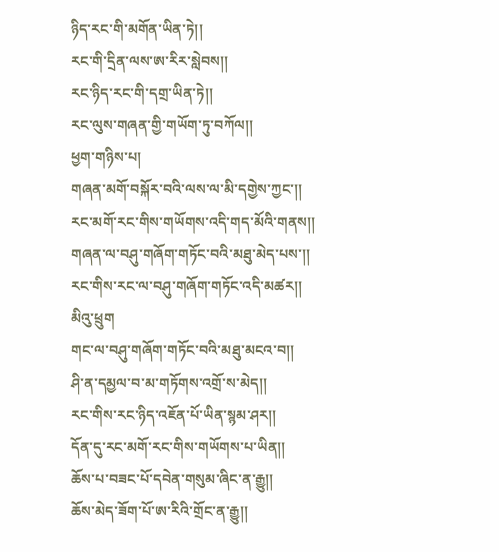ཉིད་རང་གི་མགོན་ཡིན་ཏེ།།
རང་གི་དྲིན་ལས་ཨ་རིར་སླེབས།།
རང་ཉིད་རང་གི་དགྲ་ཡིན་ཏེ།།
རང་ལུས་གཞན་གྱི་གཡོག་ཏུ་བཀོལ།།
ཕྱག་གཉིས་པ།
གཞན་མགོ་བསྐོར་བའི་ལས་ལ་མི་དགྱེས་ཀྱང་།།
རང་མགོ་རང་གིས་གཡོགས་འདི་གད་མོའི་གནས།།
གཞན་ལ་བཤུ་གཞོག་གཏོང་བའི་མཐུ་མེད་པས་།།
རང་གིས་རང་ལ་བཤུ་གཞོག་གཏོང་འདི་མཚར།།
མིའུ་ཕྲུག
གང་ལ་བཤུ་གཞོག་གཏོང་བའི་མཐུ་མངའ་བ།།
ཤི་ན་དམྱལ་བ་མ་གཏོགས་འགྲོ་ས་མེད།།
རང་གིས་རང་ཉིད་འཇོན་པོ་ཡིན་སྙམ་ཤར།།
དོན་དུ་རང་མགོ་རང་གིས་གཡོགས་པ་ཡིན།།
ཆོས་པ་བཟང་པོ་དབེན་གསུམ་ཞིང་ན་རྒྱུ།།
ཆོས་མེད་ཟོག་པོ་ཨ་རིའི་གྲོང་ན་རྒྱུ།།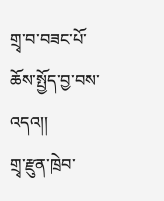གྲྭ་བ་བཟང་པོ་ཆོས་སྤྱོད་བྱ་བས་འདའ།།
གྲྭ་རྫུན་ཁྲེབ་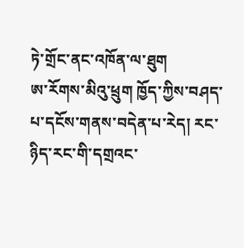ཏེ་གྲོང་ནང་འཁོན་ལ་ཐུག
ཨ་རོགས་མིའུ་ཕྲུག ཁྱོད་ཀྱིས་བཤད་པ་དངོས་གནས་བདེན་པ་རེད། རང་ཉིད་རང་གི་དགྲའང་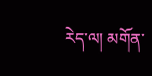རེད་ལ། མགོན་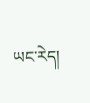ཡང་རེད།